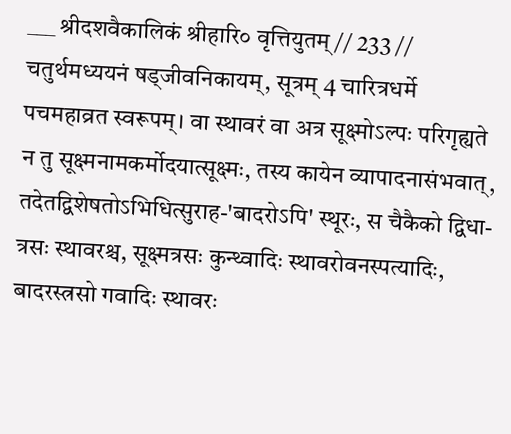___ श्रीदशवैकालिकं श्रीहारि० वृत्तियुतम् // 233 // चतुर्थमध्ययनं षड्जीवनिकायम्, सूत्रम् 4 चारित्रधर्मे पचमहाव्रत स्वरूपम्। वा स्थावरं वा अत्र सूक्ष्मोऽल्पः परिगृह्यते न तु सूक्ष्मनामकर्मोदयात्सूक्ष्मः, तस्य कायेन व्यापादनासंभवात्, तदेतद्विशेषतोऽभिधित्सुराह-'बादरोऽपि' स्थूरः, स चैकैको द्विधा- त्रसः स्थावरश्च, सूक्ष्मत्रसः कुन्थ्वादिः स्थावरोवनस्पत्यादिः, बादरस्त्रसो गवादिः स्थावरः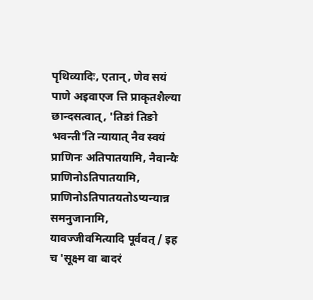पृथिव्यादिः, एतान्, णेव सयं पाणे अइवाएज त्ति प्राकृतशैल्या छान्दसत्वात्, 'तिङां तिङो भवन्ती'ति न्यायात् नैव स्वयं प्राणिनः अतिपातयामि, नैवान्यैः प्राणिनोऽतिपातयामि, प्राणिनोऽतिपातयतोऽप्यन्यान्न समनुजानामि, यावज्जीवमित्यादि पूर्ववत् / इह च 'सूक्ष्म वा बादरं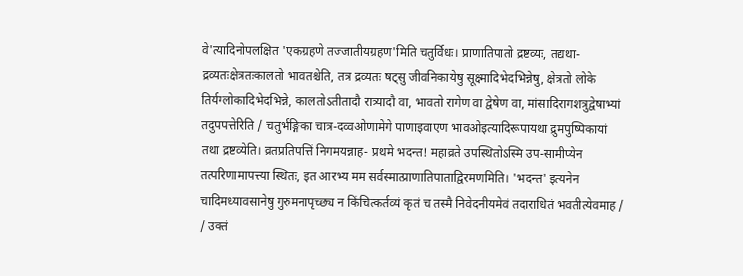वे'त्यादिनोपलक्षित 'एकग्रहणे तज्जातीयग्रहण'मिति चतुर्विधः। प्राणातिपातो द्रष्टव्यः, तद्यथा- द्रव्यतःक्षेत्रतःकालतो भावतश्चेति, तत्र द्रव्यतः षट्सु जीवनिकायेषु सूक्ष्मादिभेदभिन्नेषु, क्षेत्रतो लोके तिर्यग्लोकादिभेदभिन्ने, कालतोऽतीतादौ रात्र्यादौ वा, भावतो रागेण वा द्वेषेण वा, मांसादिरागशत्रुद्वेषाभ्यां तदुपपत्तेरिति / चतुर्भङ्गिका चात्र-दव्वओणामेगे पाणाइवाएण भावओइत्यादिरूपायथा द्रुमपुष्पिकायां तथा द्रष्टव्येति। व्रतप्रतिपत्तिं निगमयन्नाह- प्रथमे भदन्त! महाव्रते उपस्थितोऽस्मि उप-सामीप्येन तत्परिणामापत्त्या स्थितः, इत आरभ्य मम सर्वस्मात्प्राणातिपाताद्विरमणमिति। 'भदन्त' इत्यनेन चादिमध्यावसानेषु गुरुमनापृच्छ्य न किंचित्कर्तव्यं कृतं च तस्मै निवेदनीयमेवं तदाराधितं भवतीत्येवमाह / / उक्तं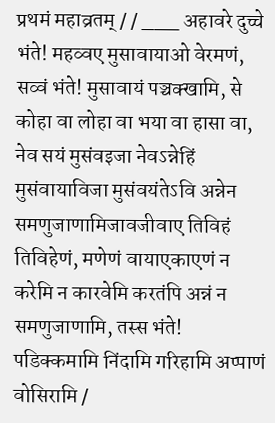प्रथमं महाव्रतम् / / ___ अहावरे दुच्चे भंते! महव्वए मुसावायाओ वेरमणं, सव्वं भंते! मुसावायं पञ्चक्खामि, से कोहा वा लोहा वा भया वा हासा वा, नेव सयं मुसंवइजा नेवऽन्नेहिं मुसंवायाविजा मुसंवयंतेऽवि अन्नेन समणुजाणामिजावजीवाए तिविहं तिविहेणं, मणेणं वायाएकाएणं न करेमि न कारवेमि करतंपि अन्नं न समणुजाणामि, तस्स भंते! पडिक्कमामि निंदामि गरिहामि अप्पाणं वोसिरामि /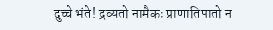दुच्चे भंते! द्रव्यतो नामैकः प्राणातिपातो न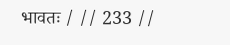भावतः / // 233 //